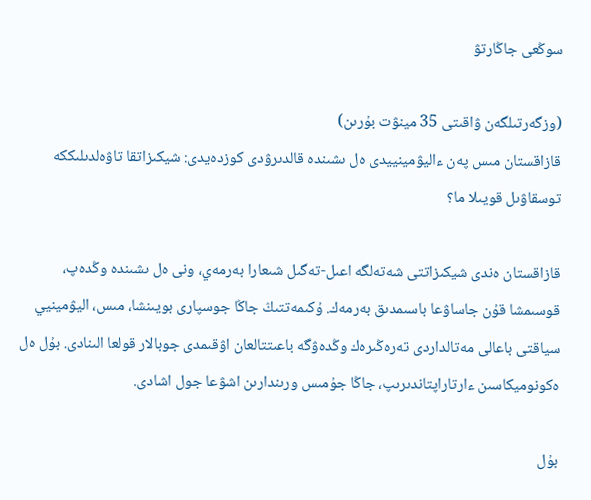سوڭعى جاڭارتۋ

(وزگەرتىلگەن ۋاقىتى 35 مينۋت بۇرىن)
قازاقستان مىس پەن ءاليۋمينييدى ەل ىشىندە قالدىرۋدى كوزدەيدى: شيكىزاتقا تاۋەلدىلىككە توسقاۋىل قويىلا ما؟

قازاقستان ەندى شيكىزاتتى شەتەلگە اعىل-تەگىل شىعارا بەرمەي، ونى ەل ىشىندە وڭدەپ، قوسىمشا قۇن جاساۋعا باسىمدىق بەرمەك. ۇكىمەتتىڭ جاڭا جوسپارى بويىنشا، مىس، اليۋمينيي سياقتى باعالى مەتالداردى تەرەڭىرەك وڭدەۋگە باعىتتالعان اۋقىمدى جوبالار قولعا الىنادى. بۇل ەل ەكونوميكاسىن ءارتاراپتاندىرىپ، جاڭا جۇمىس ورىندارىن اشۋعا جول اشادى.

بۇل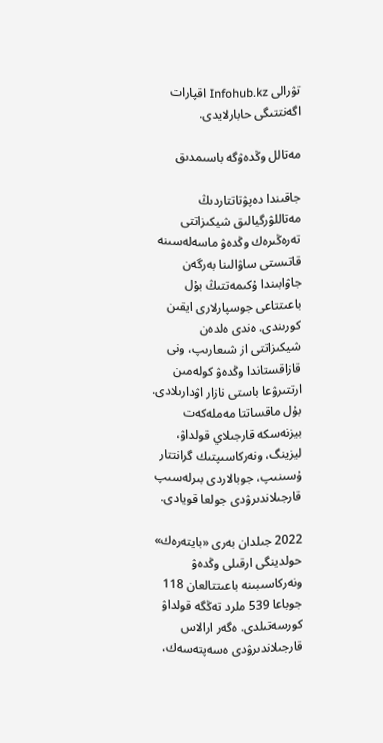تۋرالى Infohub.kz اقپارات اگەنتتىگى حابارلايدى.

مەتالل وڭدەۋگە باسىمدىق

جاقىندا دەپۋتاتتاردىڭ مەتاللۋرگيالىق شيكىزاتتى تەرەڭىرەك وڭدەۋ ماسەلەسىنە قاتىستى ساۋالىنا بەرگەن جاۋابىندا ۇكىمەتتىڭ بۇل باعىتتاعى جوسپارلارى ايقىن كورىندى. ەندى ەلدەن شيكىزاتتى از شىعارىپ، ونى قازاقستاندا وڭدەۋ كولەمىن ارتتىرۋعا باستى نازار اۋدارىلادى. بۇل ماقساتتا مەملەكەت بيزنەسكە قارجىلاي قولداۋ، ليزينگ، ونەركاسىپتىك گرانتتار ۇسىنىپ، جوبالاردى بىرلەسىپ قارجىلاندىرۋدى جولعا قويادى.

2022 جىلدان بەرى «بايتەرەك» حولدينگى ارقىلى وڭدەۋ ونەركاسىبىنە باعىتتالعان 118 جوباعا 539 ملرد تەڭگە قولداۋ كورسەتىلدى. ەگەر ارالاس قارجىلاندىرۋدى ەسەپتەسەك،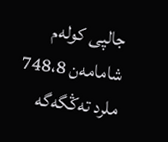جالپى كولەم شامامەن 748،8 ملرد تەڭگەگە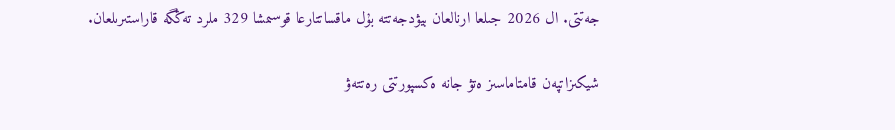جەتتى. ال 2026 جىلعا ارنالعان بيۋدجەتتە بۇل ماقساتتارعا قوسىمشا 329 ملرد تەڭگە قاراستىرىلعان.

شيكىزاتپەن قامتاماسىز ەتۋ جانە ەكسپورتتى رەتتەۋ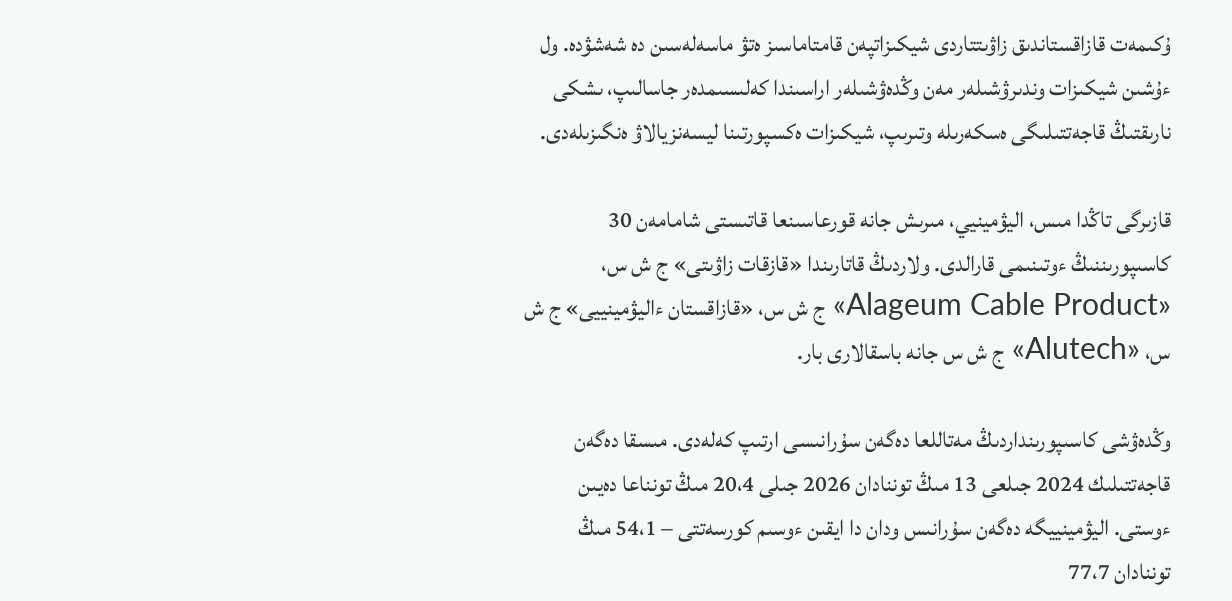ۇكىمەت قازاقستاندىق زاۋىتتاردى شيكىزاتپەن قامتاماسىز ەتۋ ماسەلەسىن دە شەشۋدە. ول ءۇشىن شيكىزات وندىرۋشىلەر مەن وڭدەۋشىلەر اراسىندا كەلىسىمدەر جاسالىپ، ىشكى نارىقتىڭ قاجەتتىلىگى ەسكەرىلە وتىرىپ، شيكىزات ەكسپورتىنا ليسەنزيالاۋ ەنگىزىلەدى.

قازىرگى تاڭدا مىس، اليۋمينيي، مىرىش جانە قورعاسىنعا قاتىستى شامامەن 30 كاسىپورىننىڭ ءوتىنىمى قارالدى. ولاردىڭ قاتارىندا «قازقات زاۋىتى» ج ش س، «Alageum Cable Product» ج ش س، «قازاقستان ءاليۋمينييى» ج ش س، «Alutech» ج ش س جانە باسقالارى بار.

وڭدەۋشى كاسىپورىنداردىڭ مەتاللعا دەگەن سۇرانىسى ارتىپ كەلەدى. مىسقا دەگەن قاجەتتىلىك 2024 جىلعى 13 مىڭ توننادان 2026 جىلى 20،4 مىڭ تونناعا دەيىن ءوستى. اليۋمينييگە دەگەن سۇرانىس ودان دا ايقىن ءوسىم كورسەتتى – 54،1 مىڭ توننادان 77،7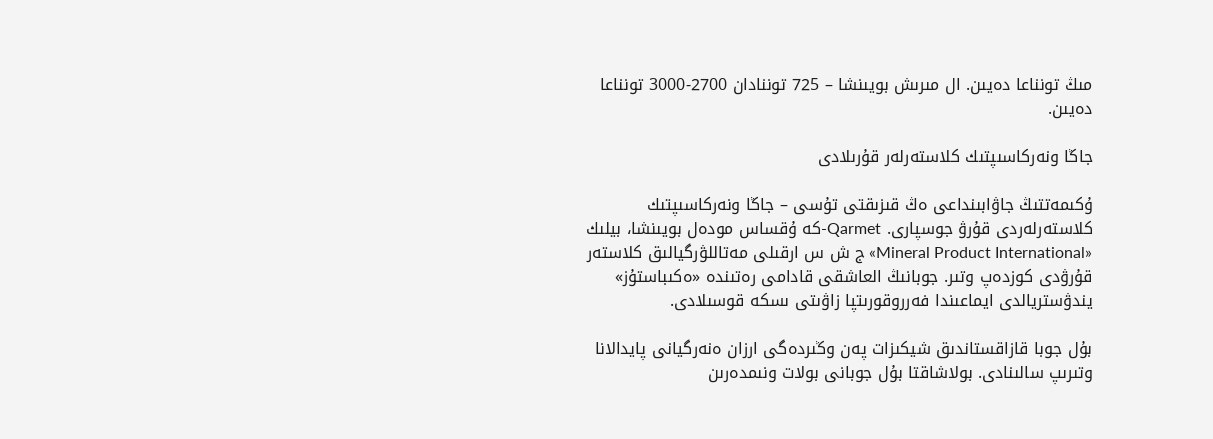مىڭ تونناعا دەيىن. ال مىرىش بويىنشا – 725 توننادان 2700-3000 تونناعا دەيىن.

جاڭا ونەركاسىپتىك كلاستەرلەر قۇرىلادى

ۇكىمەتتىڭ جاۋابىنداعى ەڭ قىزىقتى تۇسى – جاڭا ونەركاسىپتىك كلاستەرلەردى قۇرۋ جوسپارى. Qarmet-كە ۇقساس مودەل بويىنشا، بيلىك «Mineral Product International» ج ش س ارقىلى مەتاللۋرگيالىق كلاستەر قۇرۋدى كوزدەپ وتىر. جوبانىڭ العاشقى قادامى رەتىندە «ەكىباستۇز» يندۋستريالدى ايماعىندا فەرروقورىتپا زاۋىتى ىسكە قوسىلادى.

بۇل جوبا قازاقستاندىق شيكىزات پەن وڭىردەگى ارزان ەنەرگيانى پايدالانا وتىرىپ سالىنادى. بولاشاقتا بۇل جوبانى بولات ونىمدەرىن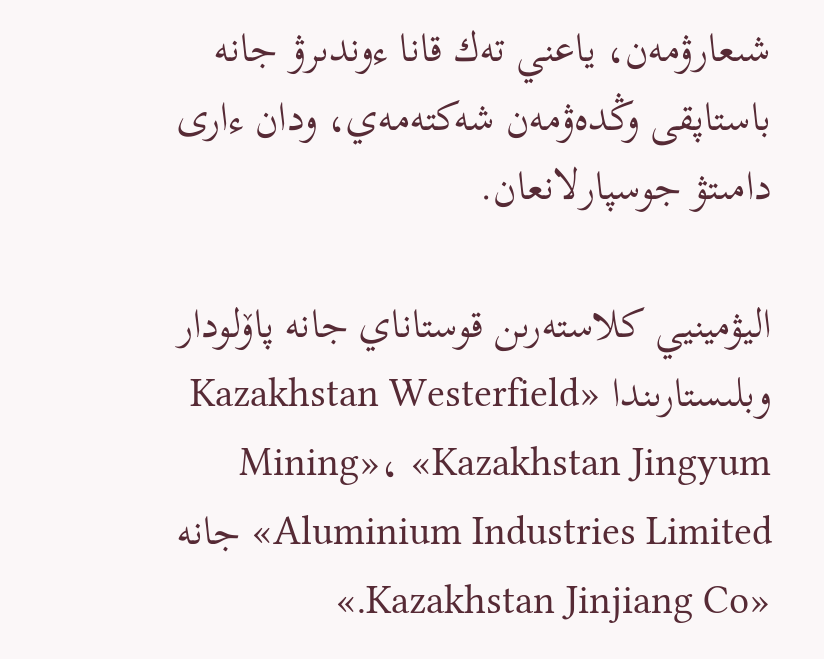شىعارۋمەن، ياعني تەك قانا ءوندىرۋ جانە باستاپقى وڭدەۋمەن شەكتەمەي، ودان ءارى دامىتۋ جوسپارلانعان.

اليۋمينيي كلاستەرىن قوستاناي جانە پاۆلودار وبلىستارىندا «Kazakhstan Westerfield Mining»، «Kazakhstan Jingyum Aluminium Industries Limited» جانە «Kazakhstan Jinjiang Co.»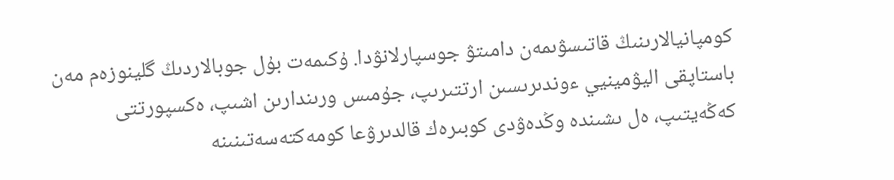كومپانيالارىنىڭ قاتىسۋىمەن دامىتۋ جوسپارلانۋدا. ۇكىمەت بۇل جوبالاردىڭ گلينوزەم مەن باستاپقى اليۋمينيي ءوندىرىسىن ارتتىرىپ، جۇمىس ورىندارىن اشىپ، ەكسپورتتى كەڭەيتىپ، ەل ىشىندە وڭدەۋدى كوبىرەك قالدىرۋعا كومەكتەسەتىنىنە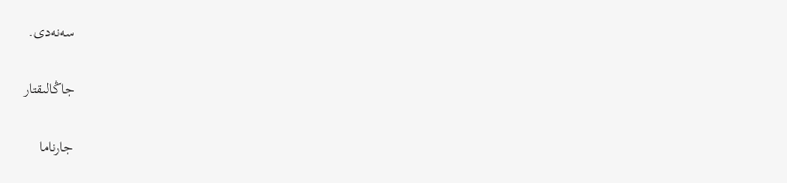سەنەدى.

جاڭالىقتار

جارناما